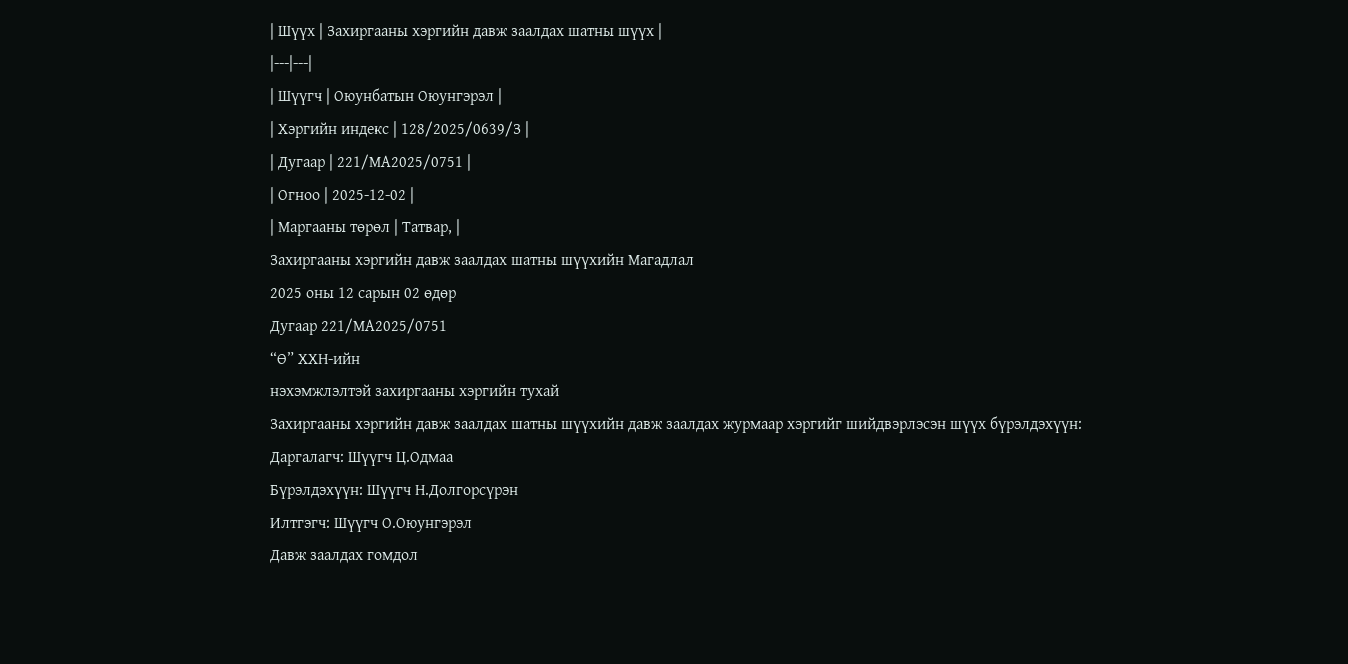| Шүүх | Захиргааны хэргийн давж заалдах шатны шүүх |
|---|---|
| Шүүгч | Оюунбатын Оюунгэрэл |
| Хэргийн индекс | 128/2025/0639/З |
| Дугаар | 221/МА2025/0751 |
| Огноо | 2025-12-02 |
| Маргааны төрөл | Татвар, |
Захиргааны хэргийн давж заалдах шатны шүүхийн Магадлал
2025 оны 12 сарын 02 өдөр
Дугаар 221/МА2025/0751
“Ө” ХХН-ийн
нэхэмжлэлтэй захиргааны хэргийн тухай
Захиргааны хэргийн давж заалдах шатны шүүхийн давж заалдах журмаар хэргийг шийдвэрлэсэн шүүх бүрэлдэхүүн:
Даргалагч: Шүүгч Ц.Одмаа
Бүрэлдэхүүн: Шүүгч Н.Долгорсүрэн
Илтгэгч: Шүүгч О.Оюунгэрэл
Давж заалдах гомдол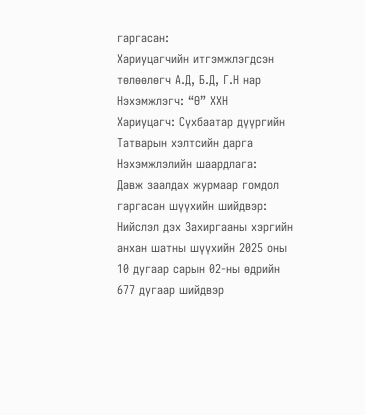гаргасан:
Хариуцагчийн итгэмжлэгдсэн төлөөлөгч А.Д, Б.Д, Г.Н нар
Нэхэмжлэгч: “Ө” ХХН
Хариуцагч: Сүхбаатар дүүргийн Татварын хэлтсийн дарга
Нэхэмжлэлийн шаардлага:
Давж заалдах журмаар гомдол гаргасан шүүхийн шийдвэр:
Нийслэл дэх Захиргааны хэргийн анхан шатны шүүхийн 2025 оны 10 дугаар сарын 02-ны өдрийн 677 дугаар шийдвэр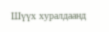Шүүх хуралдаанд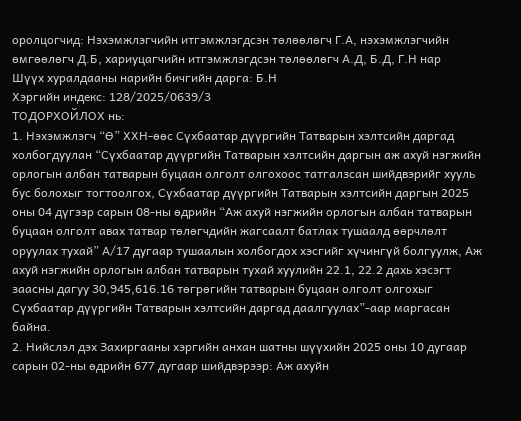оролцогчид: Нэхэмжлэгчийн итгэмжлэгдсэн төлөөлөгч Г.А, нэхэмжлэгчийн өмгөөлөгч Д.Б, хариуцагчийн итгэмжлэгдсэн төлөөлөгч А.Д, Б.Д, Г.Н нар
Шүүх хуралдааны нарийн бичгийн дарга: Б.Н
Хэргийн индекс: 128/2025/0639/3
ТОДОРХОЙЛОХ нь:
1. Нэхэмжлэгч “Ө” ХХН-өөс Сүхбаатар дүүргийн Татварын хэлтсийн даргад холбогдуулан “Сүхбаатар дүүргийн Татварын хэлтсийн даргын аж ахуй нэгжийн орлогын албан татварын буцаан олголт олгохоос татгалзсан шийдвэрийг хууль бус болохыг тогтоолгох, Сүхбаатар дүүргийн Татварын хэлтсийн даргын 2025 оны 04 дүгээр сарын 08-ны өдрийн “Аж ахуй нэгжийн орлогын албан татварын буцаан олголт авах татвар төлөгчдийн жагсаалт батлах тушаалд өөрчлөлт оруулах тухай” А/17 дугаар тушаалын холбогдох хэсгийг хүчингүй болгуулж, Аж ахуй нэгжийн орлогын албан татварын тухай хуулийн 22.1, 22.2 дахь хэсэгт заасны дагуу 30,945,616.16 төгрөгийн татварын буцаан олголт олгохыг Сүхбаатар дүүргийн Татварын хэлтсийн даргад даалгуулах”-аар маргасан байна.
2. Нийслэл дэх Захиргааны хэргийн анхан шатны шүүхийн 2025 оны 10 дугаар сарын 02-ны өдрийн 677 дугаар шийдвэрээр: Аж ахуйн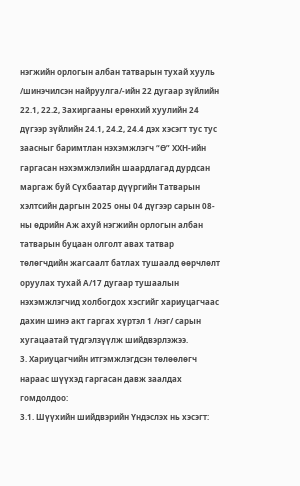нэгжийн орлогын албан татварын тухай хууль /шинэчилсэн найруулга/-ийн 22 дугаар зүйлийн 22.1, 22.2, Захиргааны ерөнхий хуулийн 24 дүгээр зүйлийн 24.1, 24.2, 24.4 дэх хэсэгт тус тус заасныг баримтлан нэхэмжлэгч “Ө” ХХН-ийн гаргасан нэхэмжлэлийн шаардлагад дурдсан маргаж буй Сүхбаатар дүүргийн Татварын хэлтсийн даргын 2025 оны 04 дүгээр сарын 08-ны өдрийн Аж ахуй нэгжийн орлогын албан татварын буцаан олголт авах татвар төлөгчдийн жагсаалт батлах тушаалд өөрчлөлт оруулах тухай А/17 дугаар тушаалын нэхэмжлэгчид холбогдох хэсгийг хариуцагчаас дахин шинэ акт гаргах хүртэл 1 /нэг/ сарын хугацаатай түдгэлзүүлж шийдвэрлэжээ.
3. Хариуцагчийн итгэмжлэгдсэн төлөөлөгч нараас шүүхэд гаргасан давж заалдах гомдолдоо:
3.1. Шүүхийн шийдвэрийн Үндэслэх нь хэсэгт: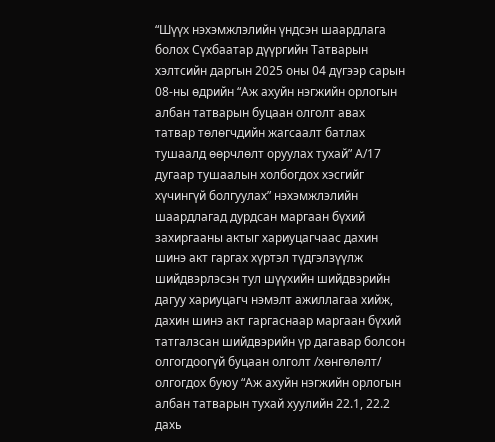“Шүүх нэхэмжлэлийн үндсэн шаардлага болох Сүхбаатар дүүргийн Татварын хэлтсийн даргын 2025 оны 04 дүгээр сарын 08-ны өдрийн “Аж ахуйн нэгжийн орлогын албан татварын буцаан олголт авах татвар төлөгчдийн жагсаалт батлах тушаалд өөрчлөлт оруулах тухай” А/17 дугаар тушаалын холбогдох хэсгийг хүчингүй болгуулах” нэхэмжлэлийн шаардлагад дурдсан маргаан бүхий захиргааны актыг хариуцагчаас дахин шинэ акт гаргах хүртэл түдгэлзүүлж шийдвэрлэсэн тул шүүхийн шийдвэрийн дагуу хариуцагч нэмэлт ажиллагаа хийж, дахин шинэ акт гаргаснаар маргаан бүхий татгалзсан шийдвэрийн үр дагавар болсон олгогдоогүй буцаан олголт /хөнгөлөлт/ олгогдох буюу “Аж ахуйн нэгжийн орлогын албан татварын тухай хуулийн 22.1, 22.2 дахь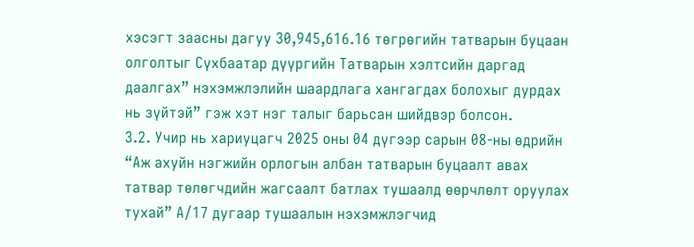хэсэгт заасны дагуу 30,945,616.16 төгрөгийн татварын буцаан олголтыг Сүхбаатар дүүргийн Татварын хэлтсийн даргад даалгах” нэхэмжлэлийн шаардлага хангагдах болохыг дурдах нь зүйтэй” гэж хэт нэг талыг барьсан шийдвэр болсон.
3.2. Учир нь хариуцагч 2025 оны 04 дүгээр сарын 08-ны өдрийн “Аж ахуйн нэгжийн орлогын албан татварын буцаалт авах татвар төлөгчдийн жагсаалт батлах тушаалд өөрчлөлт оруулах тухай” А/17 дугаар тушаалын нэхэмжлэгчид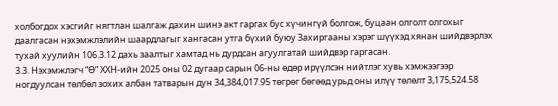холбогдох хэсгийг нягтлан шалгаж дахин шинэ акт гаргах бус хүчингүй болгож, буцаан олголт олгохыг даалгасан нэхэмжлэлийн шаардлагыг хангасан утга бүхий буюу Захиргааны хэрэг шүүхэд хянан шийдвэрлэх тухай хуулийн 106.3.12 дахь заалтыг хамтад нь дурдсан агуулгатай шийдвэр гаргасан.
3.3. Нэхэмжлэгч “Ө” ХХН-ийн 2025 оны 02 дугаар сарын 06-ны өдөр ирүүлсэн нийтлэг хувь хэмжээгээр ногдуулсан төлбөл зохих албан татварын дун 34,384,017.95 төгрөг бөгөөд урьд оны илүү төлөлт 3,175,524.58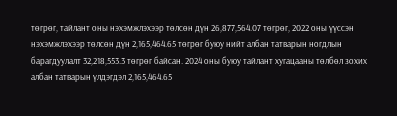төгрөг, тайлант оны нэхэмжлэхээр төлсөн дүн 26,877,564.07 төгрөг, 2022 оны үүссэн нэхэмжлэхээр төлсөн дүн 2,165,464.65 төгрөг буюу нийт албан татварын ногдлын барагдуулалт 32,218,553.3 төгрөг байсан. 2024 оны буюу тайлант хугацааны төлбөл зохих албан татварын үлдэгдэл 2,165,464.65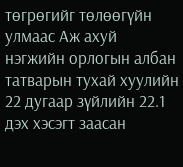төгрөгийг төлөөгүйн улмаас Аж ахуй нэгжийн орлогын албан татварын тухай хуулийн 22 дугаар зүйлийн 22.1 дэх хэсэгт заасан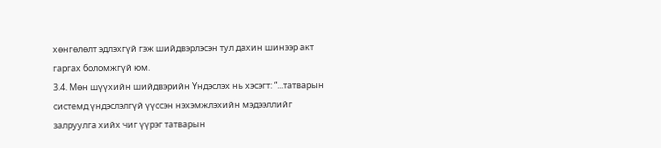хөнгөлөлт эдлэхгүй гэж шийдвэрлэсэн тул дахин шинээр акт гаргах боломжгүй юм.
3.4. Мөн шүүхийн шийдвэрийн Үндэслэх нь хэсэгт: “...татварын системд үндэслэлгүй үүссэн нэхэмжлэхийн мэдээллийг залруулга хийх чиг үүрэг татварын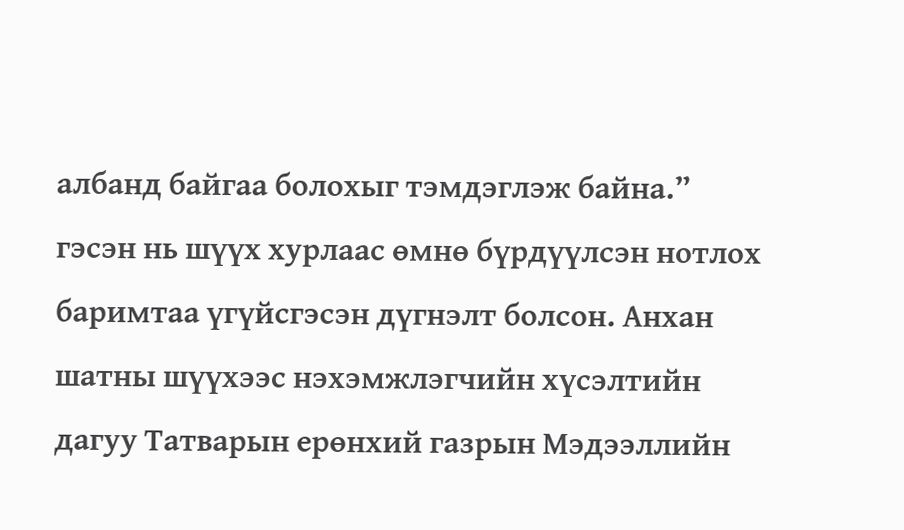албанд байгаа болохыг тэмдэглэж байна.” гэсэн нь шүүх хурлаас өмнө бүрдүүлсэн нотлох баримтаа үгүйсгэсэн дүгнэлт болсон. Анхан шатны шүүхээс нэхэмжлэгчийн хүсэлтийн дагуу Татварын ерөнхий газрын Мэдээллийн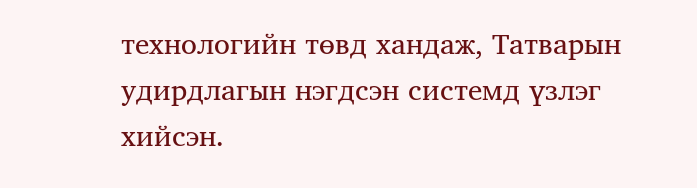технологийн төвд хандаж, Татварын удирдлагын нэгдсэн системд үзлэг хийсэн.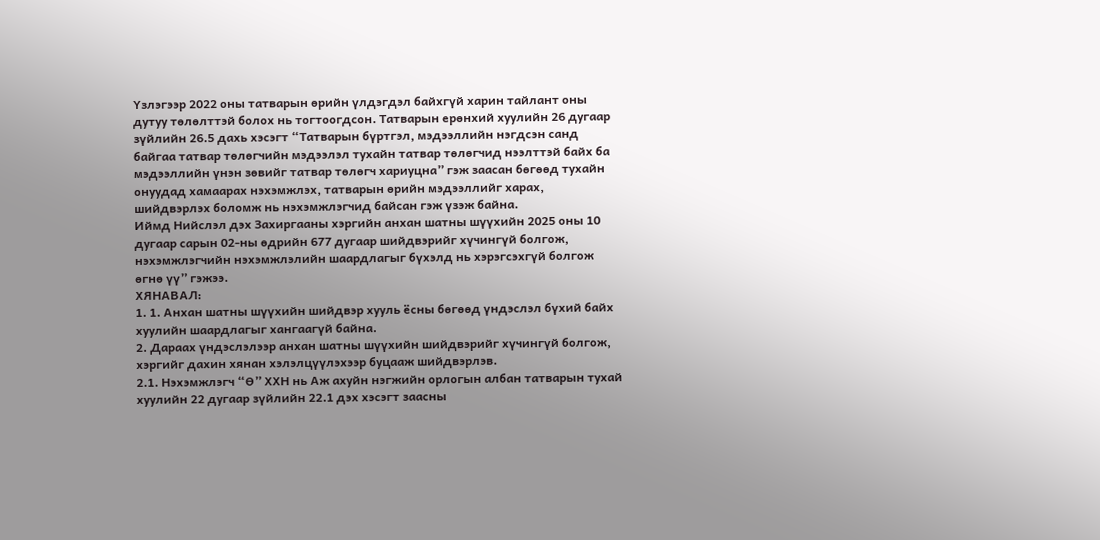Үзлэгээр 2022 оны татварын өрийн үлдэгдэл байхгүй харин тайлант оны дутуу төлөлттэй болох нь тогтоогдсон. Татварын ерөнхий хуулийн 26 дугаар зүйлийн 26.5 дахь хэсэгт “Татварын бүртгэл, мэдээллийн нэгдсэн санд байгаа татвар төлөгчийн мэдээлэл тухайн татвар төлөгчид нээлттэй байх ба мэдээллийн үнэн зөвийг татвар төлөгч хариуцна” гэж заасан бөгөөд тухайн онуудад хамаарах нэхэмжлэх, татварын өрийн мэдээллийг харах, шийдвэрлэх боломж нь нэхэмжлэгчид байсан гэж үзэж байна.
Иймд Нийслэл дэх Захиргааны хэргийн анхан шатны шүүхийн 2025 оны 10 дугаар сарын 02-ны өдрийн 677 дугаар шийдвэрийг хүчингүй болгож, нэхэмжлэгчийн нэхэмжлэлийн шаардлагыг бүхэлд нь хэрэгсэхгүй болгож өгнө үү” гэжээ.
ХЯНАВАЛ:
1. 1. Анхан шатны шүүхийн шийдвэр хууль ёсны бөгөөд үндэслэл бүхий байх хуулийн шаардлагыг хангаагүй байна.
2. Дараах үндэслэлээр анхан шатны шүүхийн шийдвэрийг хүчингүй болгож, хэргийг дахин хянан хэлэлцүүлэхээр буцааж шийдвэрлэв.
2.1. Нэхэмжлэгч “Ө” ХХН нь Аж ахуйн нэгжийн орлогын албан татварын тухай хуулийн 22 дугаар зүйлийн 22.1 дэх хэсэгт заасны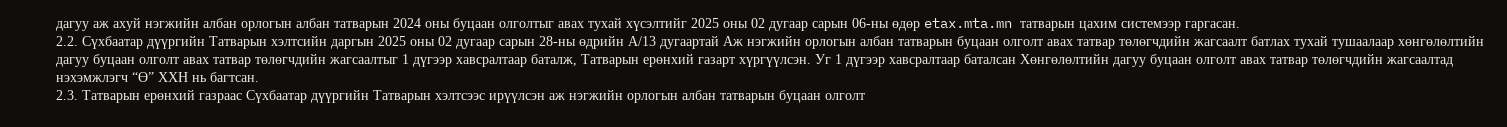дагуу аж ахуй нэгжийн албан орлогын албан татварын 2024 оны буцаан олголтыг авах тухай хүсэлтийг 2025 оны 02 дугаар сарын 06-ны өдөр etax.mta.mn татварын цахим системээр гаргасан.
2.2. Сүхбаатар дүүргийн Татварын хэлтсийн даргын 2025 оны 02 дугаар сарын 28-ны өдрийн А/13 дугаартай Аж нэгжийн орлогын албан татварын буцаан олголт авах татвар төлөгчдийн жагсаалт батлах тухай тушаалаар хөнгөлөлтийн дагуу буцаан олголт авах татвар төлөгчдийн жагсаалтыг 1 дүгээр хавсралтаар баталж, Татварын ерөнхий газарт хүргүүлсэн. Уг 1 дүгээр хавсралтаар баталсан Хөнгөлөлтийн дагуу буцаан олголт авах татвар төлөгчдийн жагсаалтад нэхэмжлэгч “Ө” ХХН нь багтсан.
2.3. Татварын ерөнхий газраас Сүхбаатар дүүргийн Татварын хэлтсээс ирүүлсэн аж нэгжийн орлогын албан татварын буцаан олголт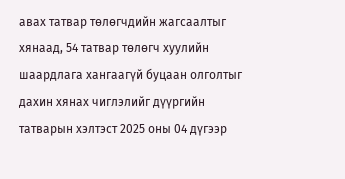авах татвар төлөгчдийн жагсаалтыг хянаад, 54 татвар төлөгч хуулийн шаардлага хангаагүй буцаан олголтыг дахин хянах чиглэлийг дүүргийн татварын хэлтэст 2025 оны 04 дүгээр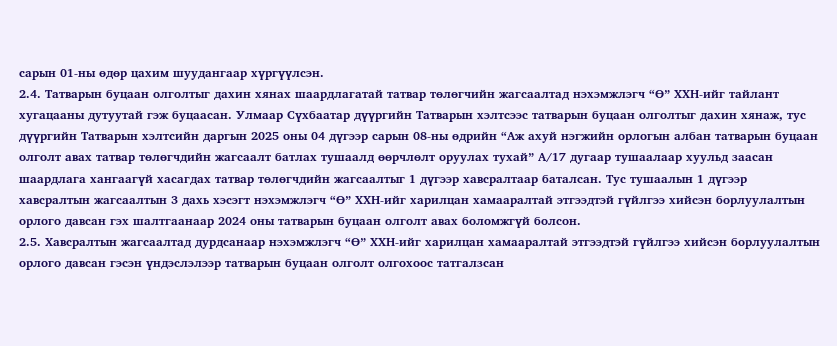сарын 01-ны өдөр цахим шуудангаар хүргүүлсэн.
2.4. Татварын буцаан олголтыг дахин хянах шаардлагатай татвар төлөгчийн жагсаалтад нэхэмжлэгч “Ө” ХХН-ийг тайлант хугацааны дутуутай гэж буцаасан. Улмаар Сүхбаатар дүүргийн Татварын хэлтсээс татварын буцаан олголтыг дахин хянаж, тус дүүргийн Татварын хэлтсийн даргын 2025 оны 04 дүгээр сарын 08-ны өдрийн “Аж ахуй нэгжийн орлогын албан татварын буцаан олголт авах татвар төлөгчдийн жагсаалт батлах тушаалд өөрчлөлт оруулах тухай” А/17 дугаар тушаалаар хуульд заасан шаардлага хангаагүй хасагдах татвар төлөгчдийн жагсаалтыг 1 дүгээр хавсралтаар баталсан. Тус тушаалын 1 дүгээр хавсралтын жагсаалтын 3 дахь хэсэгт нэхэмжлэгч “Ө” ХХН-ийг харилцан хамааралтай этгээдтэй гүйлгээ хийсэн борлуулалтын орлого давсан гэх шалтгаанаар 2024 оны татварын буцаан олголт авах боломжгүй болсон.
2.5. Хавсралтын жагсаалтад дурдсанаар нэхэмжлэгч “Ө” ХХН-ийг харилцан хамааралтай этгээдтэй гүйлгээ хийсэн борлуулалтын орлого давсан гэсэн үндэслэлээр татварын буцаан олголт олгохоос татгалзсан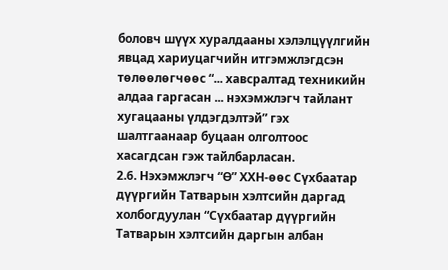боловч шүүх хуралдааны хэлэлцүүлгийн явцад хариуцагчийн итгэмжлэгдсэн төлөөлөгчөөс “... хавсралтад техникийн алдаа гаргасан ... нэхэмжлэгч тайлант хугацааны үлдэгдэлтэй” гэх шалтгаанаар буцаан олголтоос хасагдсан гэж тайлбарласан.
2.6. Нэхэмжлэгч “Ө” ХХН-өөс Сүхбаатар дүүргийн Татварын хэлтсийн даргад холбогдуулан “Сүхбаатар дүүргийн Татварын хэлтсийн даргын албан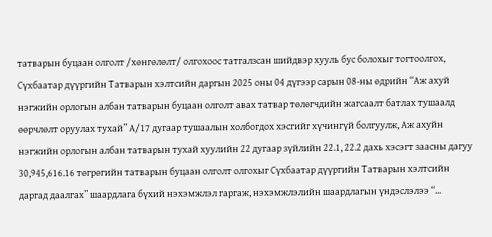татварын буцаан олголт /хөнгөлөлт/ олгохоос татгалзсан шийдвэр хууль бус болохыг тогтоолгох, Сүхбаатар дүүргийн Татварын хэлтсийн даргын 2025 оны 04 дүгээр сарын 08-ны өдрийн “Аж ахуй нэгжийн орлогын албан татварын буцаан олголт авах татвар төлөгчдийн жагсаалт батлах тушаалд өөрчлөлт оруулах тухай” А/17 дугаар тушаалын холбогдох хэсгийг хүчингүй болгуулж, Аж ахуйн нэгжийн орлогын албан татварын тухай хуулийн 22 дугаар зүйлийн 22.1, 22.2 дахь хэсэгт заасны дагуу 30,945,616.16 төгрөгийн татварын буцаан олголт олгохыг Сүхбаатар дүүргийн Татварын хэлтсийн даргад даалгах” шаардлага бүхий нэхэмжлэл гаргаж, нэхэмжлэлийн шаардлагын үндэслэлээ “...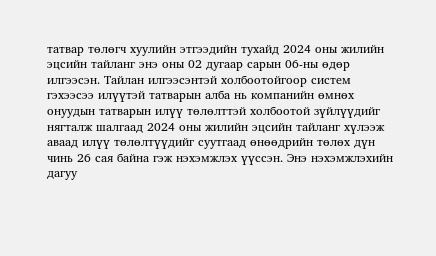татвар төлөгч хуулийн этгээдийн тухайд 2024 оны жилийн эцсийн тайланг энэ оны 02 дугаар сарын 06-ны өдөр илгээсэн. Тайлан илгээсэнтэй холбоотойгоор систем гэхээсээ илүүтэй татварын алба нь компанийн өмнөх онуудын татварын илүү төлөлттэй холбоотой зүйлүүдийг нягталж шалгаад 2024 оны жилийн эцсийн тайланг хүлээж аваад илүү төлөлтүүдийг суутгаад өнөөдрийн төлөх дүн чинь 26 сая байна гэж нэхэмжлэх үүссэн. Энэ нэхэмжлэхийн дагуу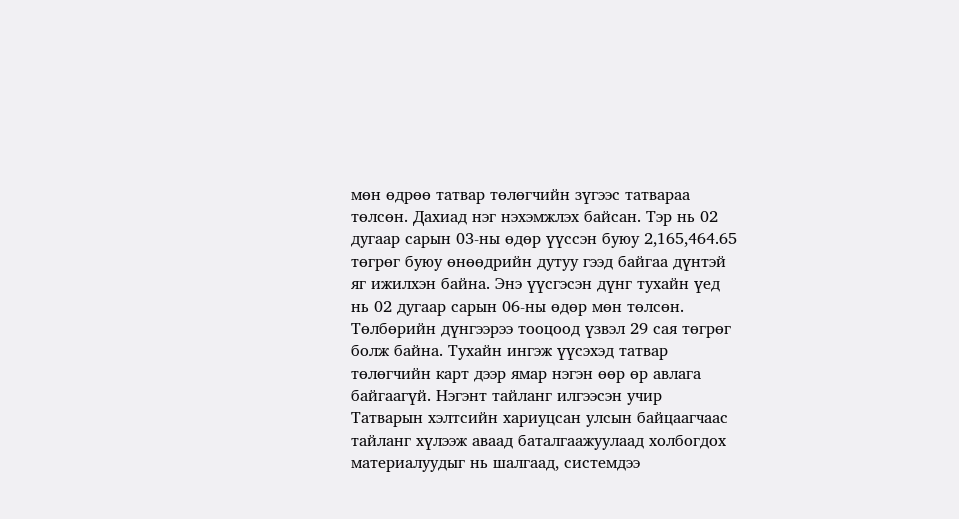мөн өдрөө татвар төлөгчийн зүгээс татвараа төлсөн. Дахиад нэг нэхэмжлэх байсан. Тэр нь 02 дугаар сарын 03-ны өдөр үүссэн буюу 2,165,464.65 төгрөг буюу өнөөдрийн дутуу гээд байгаа дүнтэй яг ижилхэн байна. Энэ үүсгэсэн дүнг тухайн үед нь 02 дугаар сарын 06-ны өдөр мөн төлсөн. Төлбөрийн дүнгээрээ тооцоод үзвэл 29 сая төгрөг болж байна. Тухайн ингэж үүсэхэд татвар төлөгчийн карт дээр ямар нэгэн өөр өр авлага байгаагүй. Нэгэнт тайланг илгээсэн учир Татварын хэлтсийн хариуцсан улсын байцаагчаас тайланг хүлээж аваад баталгаажуулаад холбогдох материалуудыг нь шалгаад, системдээ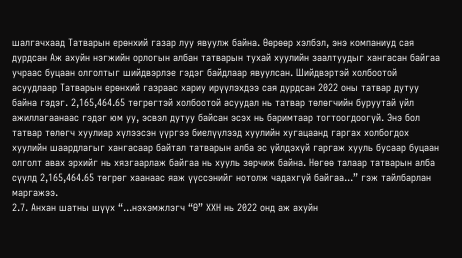шалгачхаад Татварын ерөнхий газар луу явуулж байна. Өөрөөр хэлбэл, энэ компаниуд сая дурдсан Аж ахуйн нэгжийн орлогын албан татварын тухай хуулийн заалтуудыг хангасан байгаа учраас буцаан олголтыг шийдвэрлэе гэдэг байдлаар явуулсан. Шийдвэртэй холбоотой асуудлаар Татварын ерөнхий газраас хариу ирүүлэхдээ сая дурдсан 2022 оны татвар дутуу байна гэдэг. 2,165,464.65 төгрөгтэй холбоотой асуудал нь татвар төлөгчийн буруутай үйл ажиллагаанаас гэдэг юм уу, эсвэл дутуу байсан эсэх нь баримтаар тогтоогдоогүй. Энэ бол татвар төлөгч хуулиар хүлээсэн үүргээ биелүүлээд хуулийн хугацаанд гаргах холбогдох хуулийн шаардлагыг хангасаар байтал татварын алба эс үйлдэхүй гаргаж хууль бусаар буцаан олголт авах эрхийг нь хязгаарлаж байгаа нь хууль зөрчиж байна. Нөгөө талаар татварын алба сүүлд 2,165,464.65 төгрөг хаанаас яаж үүссэнийг нотолж чадахгүй байгаа...” гэж тайлбарлан маргажээ.
2.7. Анхан шатны шүүх “...нэхэмжлэгч “Ө” ХХН нь 2022 онд аж ахуйн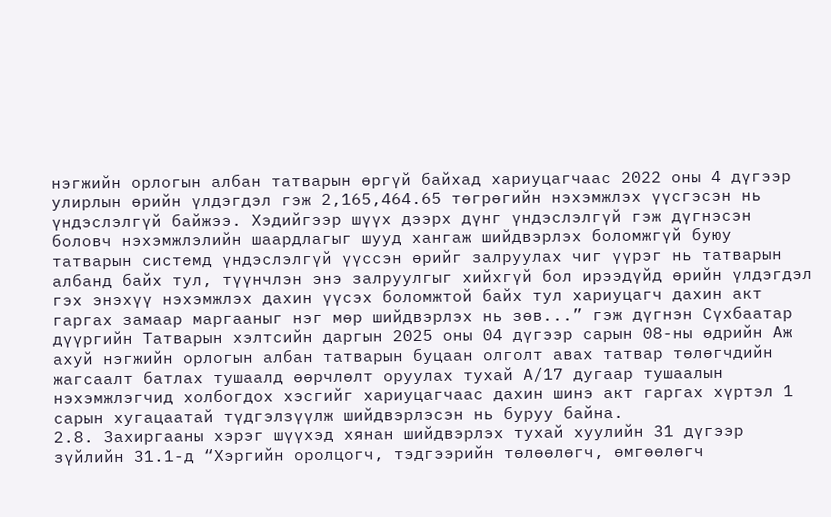нэгжийн орлогын албан татварын өргүй байхад хариуцагчаас 2022 оны 4 дүгээр улирлын өрийн үлдэгдэл гэж 2,165,464.65 төгрөгийн нэхэмжлэх үүсгэсэн нь үндэслэлгүй байжээ. Хэдийгээр шүүх дээрх дүнг үндэслэлгүй гэж дүгнэсэн боловч нэхэмжлэлийн шаардлагыг шууд хангаж шийдвэрлэх боломжгүй буюу татварын системд үндэслэлгүй үүссэн өрийг залруулах чиг үүрэг нь татварын албанд байх тул, түүнчлэн энэ залруулгыг хийхгүй бол ирээдүйд өрийн үлдэгдэл гэх энэхүү нэхэмжлэх дахин үүсэх боломжтой байх тул хариуцагч дахин акт гаргах замаар маргааныг нэг мөр шийдвэрлэх нь зөв...” гэж дүгнэн Сүхбаатар дүүргийн Татварын хэлтсийн даргын 2025 оны 04 дүгээр сарын 08-ны өдрийн Аж ахуй нэгжийн орлогын албан татварын буцаан олголт авах татвар төлөгчдийн жагсаалт батлах тушаалд өөрчлөлт оруулах тухай А/17 дугаар тушаалын нэхэмжлэгчид холбогдох хэсгийг хариуцагчаас дахин шинэ акт гаргах хүртэл 1 сарын хугацаатай түдгэлзүүлж шийдвэрлэсэн нь буруу байна.
2.8. Захиргааны хэрэг шүүхэд хянан шийдвэрлэх тухай хуулийн 31 дүгээр зүйлийн 31.1-д “Хэргийн оролцогч, тэдгээрийн төлөөлөгч, өмгөөлөгч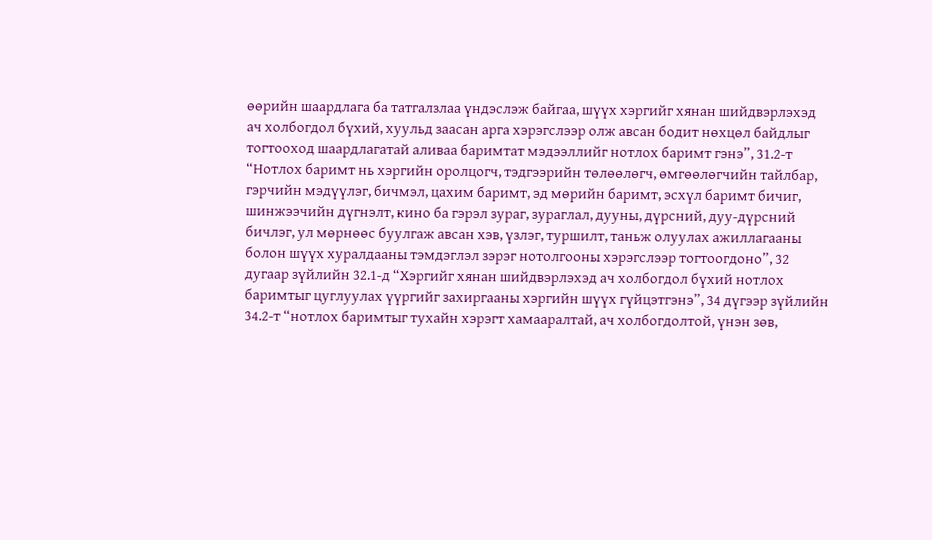өөрийн шаардлага ба татгалзлаа үндэслэж байгаа, шүүх хэргийг хянан шийдвэрлэхэд ач холбогдол бүхий, хуульд заасан арга хэрэгслээр олж авсан бодит нөхцөл байдлыг тогтооход шаардлагатай аливаа баримтат мэдээллийг нотлох баримт гэнэ”, 31.2-т “Нотлох баримт нь хэргийн оролцогч, тэдгээрийн төлөөлөгч, өмгөөлөгчийн тайлбар, гэрчийн мэдүүлэг, бичмэл, цахим баримт, эд мөрийн баримт, эсхүл баримт бичиг, шинжээчийн дүгнэлт, кино ба гэрэл зураг, зураглал, дууны, дүрсний, дуу-дүрсний бичлэг, ул мөрнөөс буулгаж авсан хэв, үзлэг, туршилт, таньж олуулах ажиллагааны болон шүүх хуралдааны тэмдэглэл зэрэг нотолгооны хэрэгслээр тогтоогдоно”, 32 дугаар зүйлийн 32.1-д “Хэргийг хянан шийдвэрлэхэд ач холбогдол бүхий нотлох баримтыг цуглуулах үүргийг захиргааны хэргийн шүүх гүйцэтгэнэ”, 34 дүгээр зүйлийн 34.2-т “нотлох баримтыг тухайн хэрэгт хамааралтай, ач холбогдолтой, үнэн зөв,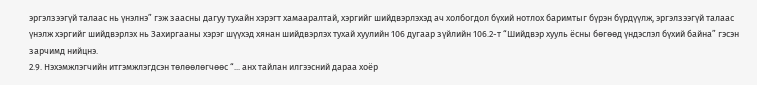эргэлзээгүй талаас нь үнэлнэ” гэж заасны дагуу тухайн хэрэгт хамааралтай, хэргийг шийдвэрлэхэд ач холбогдол бүхий нотлох баримтыг бүрэн бүрдүүлж, эргэлзээгүй талаас үнэлж хэргийг шийдвэрлэх нь Захиргааны хэрэг шүүхэд хянан шийдвэрлэх тухай хуулийн 106 дугаар зүйлийн 106.2-т “Шийдвэр хууль ёсны бөгөөд үндэслэл бүхий байна” гэсэн зарчимд нийцнэ.
2.9. Нэхэмжлэгчийн итгэмжлэгдсэн төлөөлөгчөөс “... анх тайлан илгээсний дараа хоёр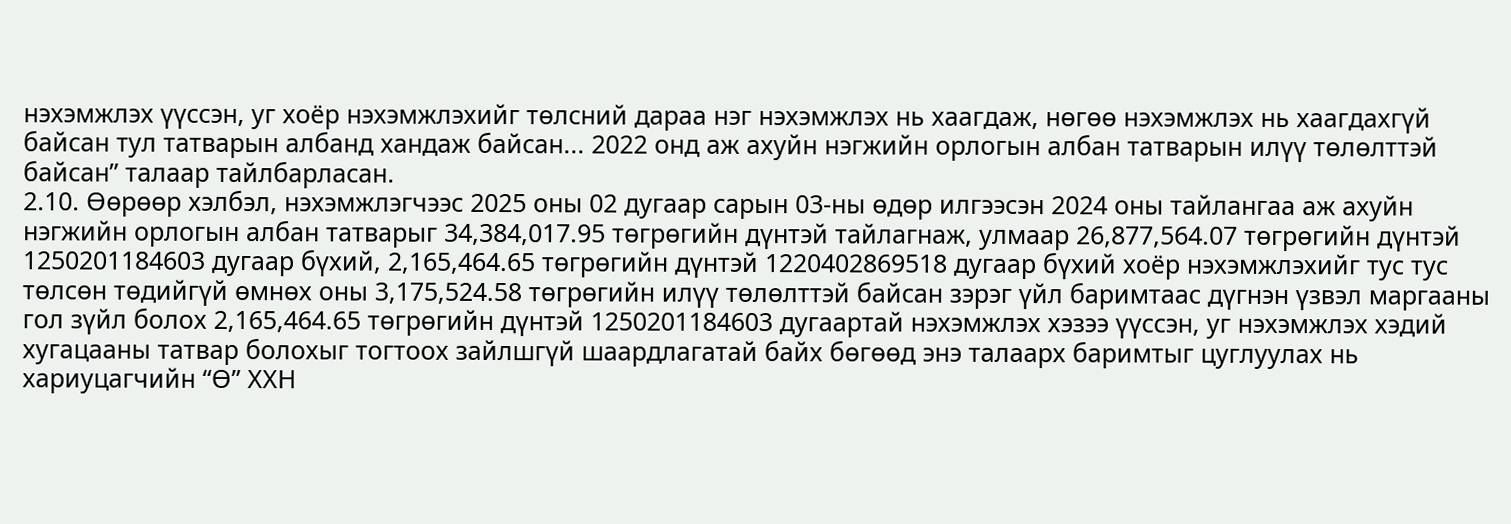нэхэмжлэх үүссэн, уг хоёр нэхэмжлэхийг төлсний дараа нэг нэхэмжлэх нь хаагдаж, нөгөө нэхэмжлэх нь хаагдахгүй байсан тул татварын албанд хандаж байсан... 2022 онд аж ахуйн нэгжийн орлогын албан татварын илүү төлөлттэй байсан” талаар тайлбарласан.
2.10. Өөрөөр хэлбэл, нэхэмжлэгчээс 2025 оны 02 дугаар сарын 03-ны өдөр илгээсэн 2024 оны тайлангаа аж ахуйн нэгжийн орлогын албан татварыг 34,384,017.95 төгрөгийн дүнтэй тайлагнаж, улмаар 26,877,564.07 төгрөгийн дүнтэй 1250201184603 дугаар бүхий, 2,165,464.65 төгрөгийн дүнтэй 1220402869518 дугаар бүхий хоёр нэхэмжлэхийг тус тус төлсөн төдийгүй өмнөх оны 3,175,524.58 төгрөгийн илүү төлөлттэй байсан зэрэг үйл баримтаас дүгнэн үзвэл маргааны гол зүйл болох 2,165,464.65 төгрөгийн дүнтэй 1250201184603 дугаартай нэхэмжлэх хэзээ үүссэн, уг нэхэмжлэх хэдий хугацааны татвар болохыг тогтоох зайлшгүй шаардлагатай байх бөгөөд энэ талаарх баримтыг цуглуулах нь хариуцагчийн “Ө” ХХН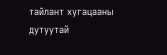тайлант хугацааны дутуутай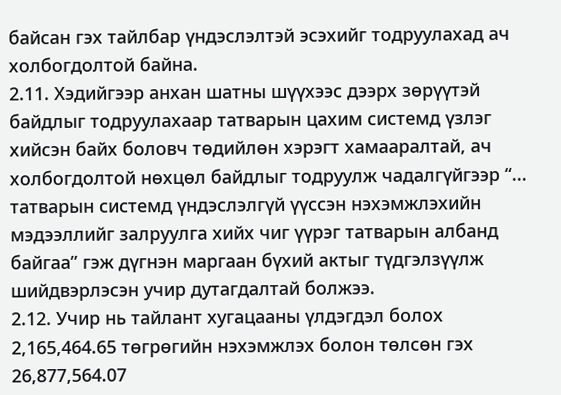байсан гэх тайлбар үндэслэлтэй эсэхийг тодруулахад ач холбогдолтой байна.
2.11. Хэдийгээр анхан шатны шүүхээс дээрх зөрүүтэй байдлыг тодруулахаар татварын цахим системд үзлэг хийсэн байх боловч төдийлөн хэрэгт хамааралтай, ач холбогдолтой нөхцөл байдлыг тодруулж чадалгүйгээр “... татварын системд үндэслэлгүй үүссэн нэхэмжлэхийн мэдээллийг залруулга хийх чиг үүрэг татварын албанд байгаа” гэж дүгнэн маргаан бүхий актыг түдгэлзүүлж шийдвэрлэсэн учир дутагдалтай болжээ.
2.12. Учир нь тайлант хугацааны үлдэгдэл болох 2,165,464.65 төгрөгийн нэхэмжлэх болон төлсөн гэх 26,877,564.07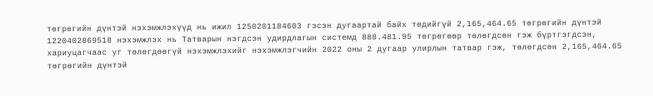төгрөгийн дүнтэй нэхэмжлэхүүд нь ижил 1250201184603 гэсэн дугаартай байх төдийгүй 2,165,464.65 төгрөгийн дүнтэй 1220402869518 нэхэмжлэх нь Татварын нэгдсэн удирдлагын системд 888.481.95 төгрөгөөр төлөгдсөн гэж бүртгэгдсэн, хариуцагчаас уг төлөгдөөгүй нэхэмжлэхийг нэхэмжлэгчийн 2022 оны 2 дугаар улирлын татвар гэж, төлөгдсөн 2,165,464.65 төгрөгийн дүнтэй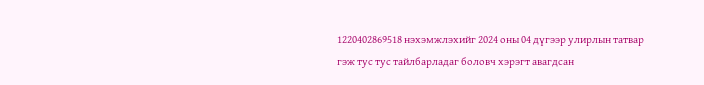1220402869518 нэхэмжлэхийг 2024 оны 04 дүгээр улирлын татвар гэж тус тус тайлбарладаг боловч хэрэгт авагдсан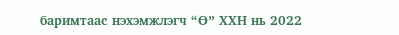баримтаас нэхэмжлэгч “Ө” ХХН нь 2022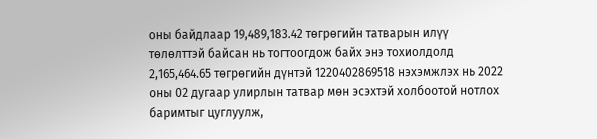оны байдлаар 19,489,183.42 төгрөгийн татварын илүү төлөлттэй байсан нь тогтоогдож байх энэ тохиолдолд 2,165,464.65 төгрөгийн дүнтэй 1220402869518 нэхэмжлэх нь 2022 оны 02 дугаар улирлын татвар мөн эсэхтэй холбоотой нотлох баримтыг цуглуулж,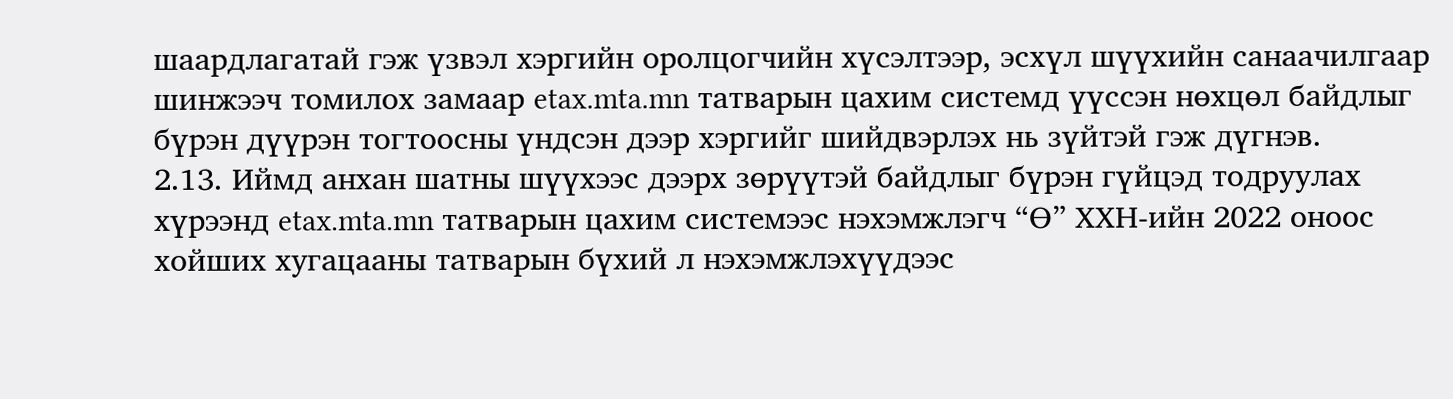шаардлагатай гэж үзвэл хэргийн оролцогчийн хүсэлтээр, эсхүл шүүхийн санаачилгаар шинжээч томилох замаар etax.mta.mn татварын цахим системд үүссэн нөхцөл байдлыг бүрэн дүүрэн тогтоосны үндсэн дээр хэргийг шийдвэрлэх нь зүйтэй гэж дүгнэв.
2.13. Иймд анхан шатны шүүхээс дээрх зөрүүтэй байдлыг бүрэн гүйцэд тодруулах хүрээнд etax.mta.mn татварын цахим системээс нэхэмжлэгч “Ө” ХХН-ийн 2022 оноос хойших хугацааны татварын бүхий л нэхэмжлэхүүдээс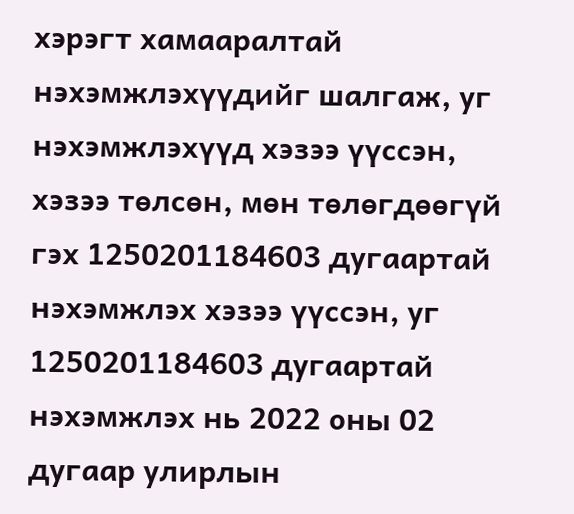хэрэгт хамааралтай нэхэмжлэхүүдийг шалгаж, уг нэхэмжлэхүүд хэзээ үүссэн, хэзээ төлсөн, мөн төлөгдөөгүй гэх 1250201184603 дугаартай нэхэмжлэх хэзээ үүссэн, уг 1250201184603 дугаартай нэхэмжлэх нь 2022 оны 02 дугаар улирлын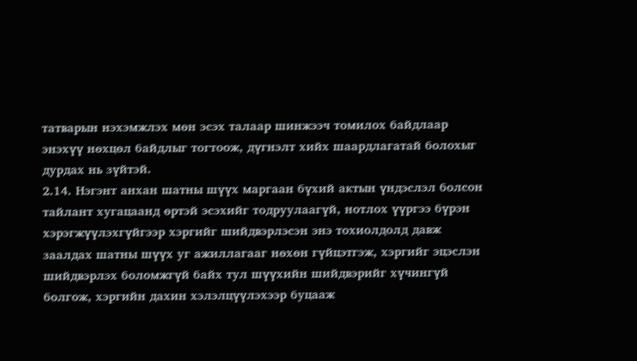татварын нэхэмжлэх мөн эсэх талаар шинжээч томилох байдлаар энэхүү нөхцөл байдлыг тогтоож, дүгнэлт хийх шаардлагатай болохыг дурдах нь зүйтэй.
2.14. Нэгэнт анхан шатны шүүх маргаан бүхий актын үндэслэл болсон тайлант хугацаанд өртэй эсэхийг тодруулаагүй, нотлох үүргээ бүрэн хэрэгжүүлэхгүйгээр хэргийг шийдвэрлэсэн энэ тохиолдолд давж заалдах шатны шүүх уг ажиллагааг нөхөн гүйцэтгэж, хэргийг эцэслэн шийдвэрлэх боломжгүй байх тул шүүхийн шийдвэрийг хүчингүй болгож, хэргийн дахин хэлэлцүүлэхээр буцааж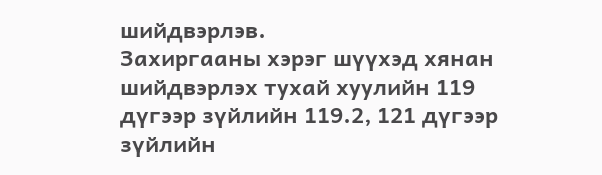шийдвэрлэв.
Захиргааны хэрэг шүүхэд хянан шийдвэрлэх тухай хуулийн 119 дүгээр зүйлийн 119.2, 121 дүгээр зүйлийн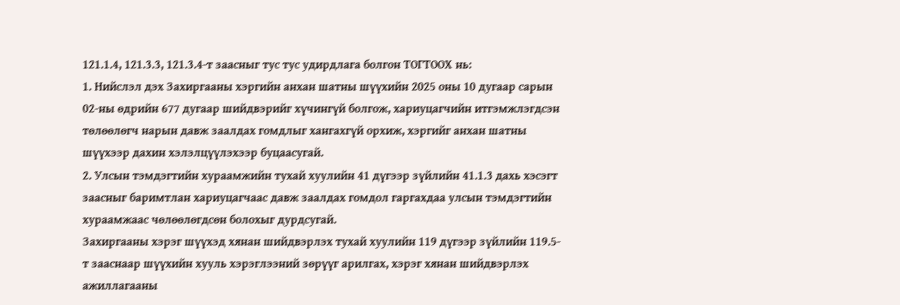121.1.4, 121.3.3, 121.3.4-т заасныг тус тус удирдлага болгон ТОГТООХ нь:
1. Нийслэл дэх Захиргааны хэргийн анхан шатны шүүхийн 2025 оны 10 дугаар сарын 02-ны өдрийн 677 дугаар шийдвэрийг хүчингүй болгож, хариуцагчийн итгэмжлэгдсэн төлөөлөгч нарын давж заалдах гомдлыг хангахгүй орхиж, хэргийг анхан шатны шүүхээр дахин хэлэлцүүлэхээр буцаасугай.
2. Улсын тэмдэгтийн хураамжийн тухай хуулийн 41 дүгээр зүйлийн 41.1.3 дахь хэсэгт заасныг баримтлан хариуцагчаас давж заалдах гомдол гаргахдаа улсын тэмдэгтийн хураамжаас чөлөөлөгдсөн болохыг дурдсугай.
Захиргааны хэрэг шүүхэд хянан шийдвэрлэх тухай хуулийн 119 дүгээр зүйлийн 119.5-т зааснаар шүүхийн хууль хэрэглээний зөрүүг арилгах, хэрэг хянан шийдвэрлэх ажиллагааны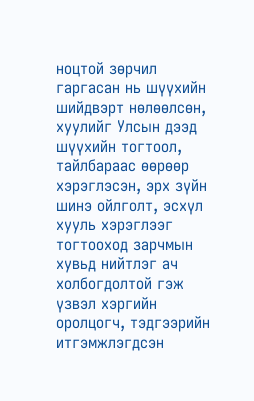ноцтой зөрчил гаргасан нь шүүхийн шийдвэрт нөлөөлсөн, хуулийг Улсын дээд шүүхийн тогтоол, тайлбараас өөрөөр хэрэглэсэн, эрх зүйн шинэ ойлголт, эсхүл хууль хэрэглээг тогтооход зарчмын хувьд нийтлэг ач холбогдолтой гэж үзвэл хэргийн оролцогч, тэдгээрийн итгэмжлэгдсэн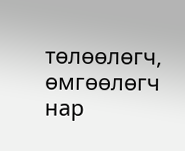төлөөлөгч, өмгөөлөгч нар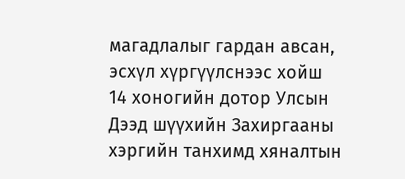магадлалыг гардан авсан, эсхүл хүргүүлснээс хойш 14 хоногийн дотор Улсын Дээд шүүхийн Захиргааны хэргийн танхимд хяналтын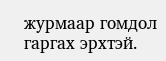журмаар гомдол гаргах эрхтэй.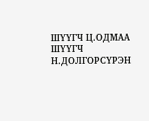ШҮҮГЧ Ц.ОДМАА
ШҮҮГЧ Н.ДОЛГОРСҮРЭН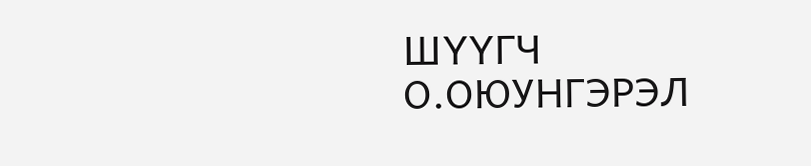ШҮҮГЧ О.ОЮУНГЭРЭЛ